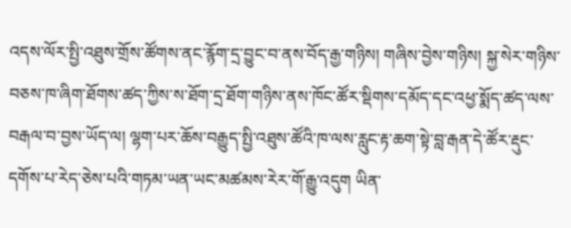འདས་ལོར་སྤྱི་འཐུས་གྲོས་ཚོགས་ནང་རྙོག་དྲ་བྱུང་བ་ནས་བོད་རྒྱ་གཉིས། གཞིས་བྱེས་གཉིས། སྐྱ་སེར་གཉིས་བཅས་ཁ་ཞིག་ཐོགས་ཚད་ཀྱིས་ས་ཐོག་དྲ་ཐོག་གཉིས་ནས་ཁོང་ཚོར་སྡིགས་དམོད་དང་འཕྱ་སྨོད་ཚད་ལས་བརྒལ་བ་བྱས་ཡོད་ལ། ལྷག་པར་ཆོས་བརྒྱུད་སྤྱི་འཐུས་ཚོའི་ཁ་ལས་རླུང་རྟ་ཆག་སྟེ་བླ་རྒན་དེ་ཚོར་རྡུང་དགོས་པ་རེད་ཅེས་པའི་གཏམ་ཡན་ཡང་མཚམས་རེར་གོ་རྒྱུ་འདུག ཡིན་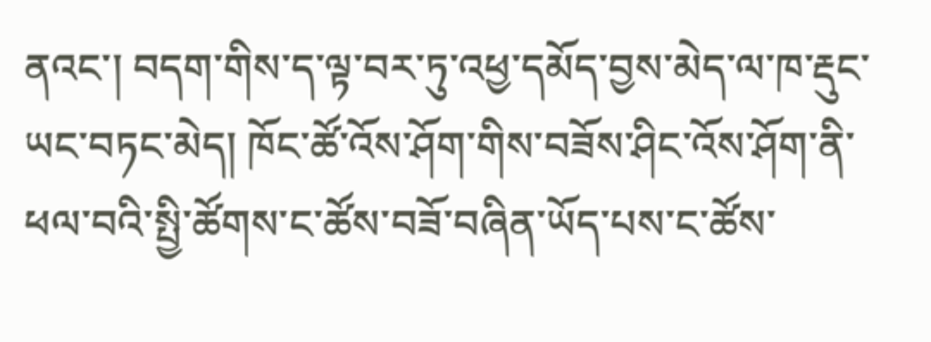ནའང་། བདག་གིས་ད་ལྟ་བར་ཏུ་འཕྱ་དམོད་བྱས་མེད་ལ་ཁ་རྡུང་ཡང་བཏང་མེད། ཁོང་ཚོ་འོས་ཤོག་གིས་བཟོས་ཤིང་འོས་ཤོག་ནི་ཕལ་བའི་སྤྱི་ཚོགས་ང་ཚོས་བཟོ་བཞིན་ཡོད་པས་ང་ཚོས་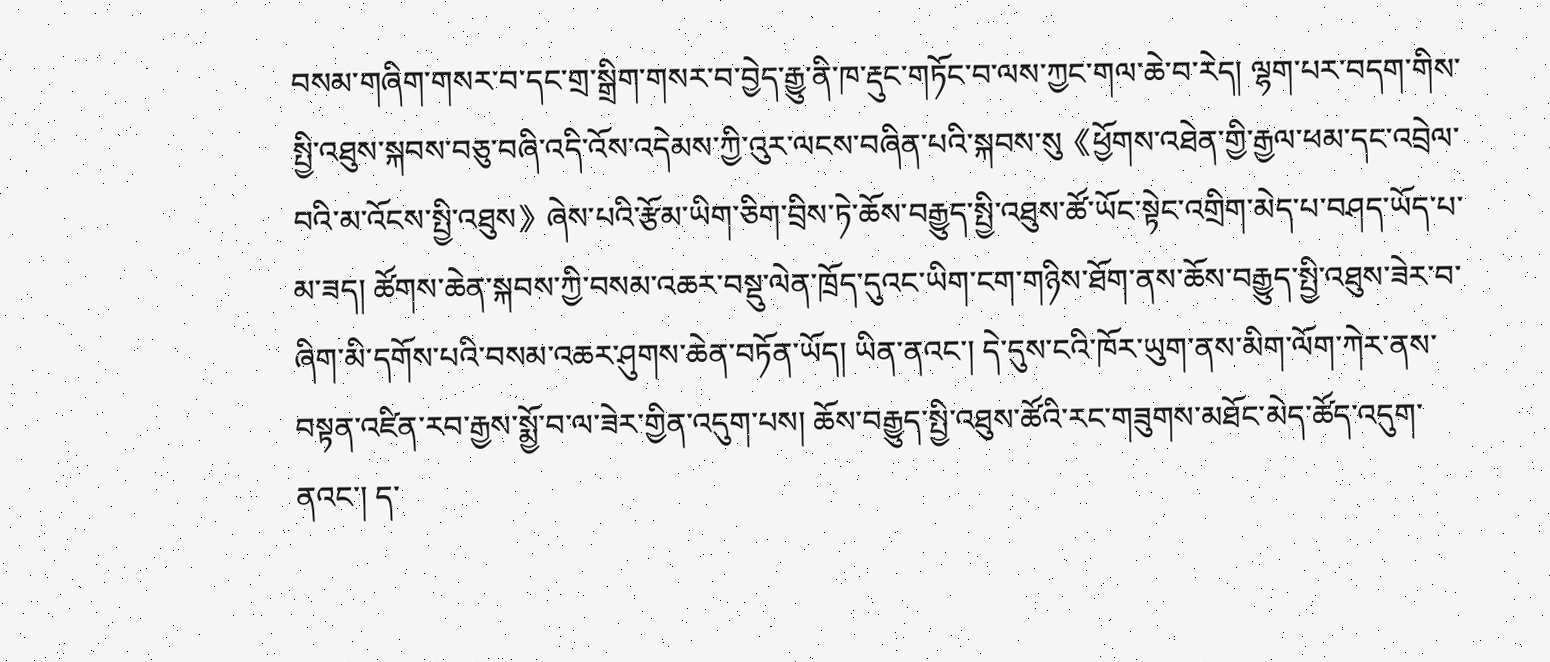བསམ་གཞིག་གསར་བ་དང་གྲ་སྒྲིག་གསར་བ་བྱེད་རྒྱུ་ནི་ཁ་རྡུང་གཏོང་བ་ལས་ཀྱང་གལ་ཆེ་བ་རེད། ལྷག་པར་བདག་གིས་སྤྱི་འཐུས་སྐབས་བཅུ་བཞི་འདི་འོས་འདེམས་ཀྱི་འུར་ལངས་བཞིན་པའི་སྐབས་སུ《ཕྱོགས་འཐེན་གྱི་རྒྱལ་ཕམ་དང་འབྲེལ་བའི་མ་འོངས་སྤྱི་འཐུས》ཞེས་པའི་རྩོམ་ཡིག་ཅིག་བྲིས་ཏེ་ཆོས་བརྒྱུད་སྤྱི་འཐུས་ཚོ་ཡོང་སྟེང་འགྲིག་མེད་པ་བཤད་ཡོད་པ་མ་ཟད། ཚོགས་ཆེན་སྐབས་ཀྱི་བསམ་འཆར་བསྡུ་ལེན་ཁྲོད་དུའང་ཡིག་ངག་གཉིས་ཐོག་ནས་ཆོས་བརྒྱུད་སྤྱི་འཐུས་ཟེར་བ་ཞིག་མི་དགོས་པའི་བསམ་འཆར་ཤུགས་ཆེན་བཏོན་ཡོད། ཡིན་ནའང་། དེ་དུས་ངའི་ཁོར་ཡུག་ནས་མིག་ལོག་ཀེར་ནས་བསྟན་འཛིན་རབ་རྒྱས་སྨྱོ་བ་ལ་ཟེར་གྱིན་འདུག་པས། ཆོས་བརྒྱུད་སྤྱི་འཐུས་ཚོའི་རང་གཟུགས་མཐོང་མེད་ཚོད་འདུག་ནའང་། ད་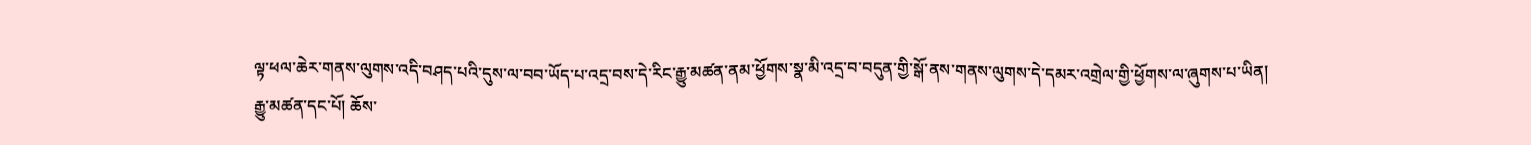ལྟ་ཕལ་ཆེར་གནས་ལུགས་འདི་བཤད་པའི་དུས་ལ་བབ་ཡོད་པ་འདྲ་བས་དེ་རིང་རྒྱུ་མཚན་ནམ་ཕྱོགས་སྣ་མི་འདྲ་བ་བདུན་གྱི་སྒོ་ནས་གནས་ལུགས་དེ་དམར་འགྲེལ་གྱི་ཕྱོགས་ལ་ཞུགས་པ་ཡིན།
རྒྱུ་མཚན་དང་པོ། ཆོས་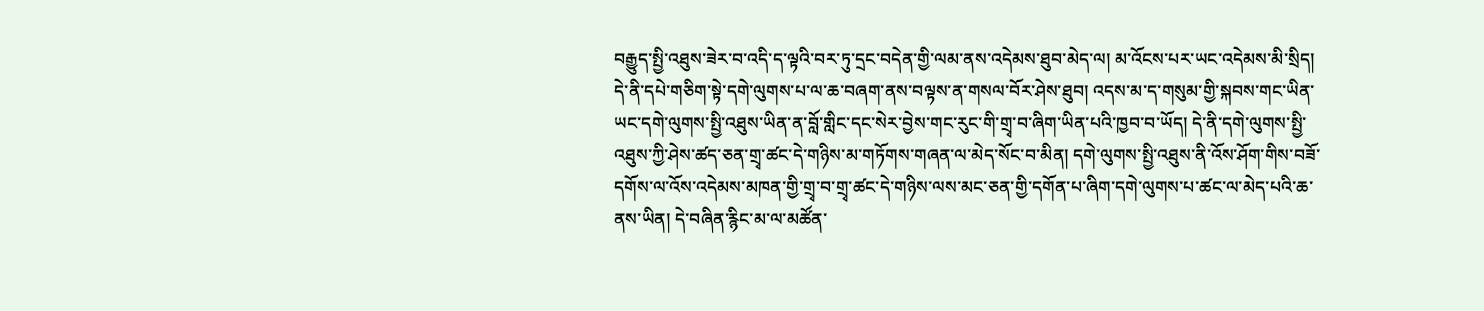བརྒྱུད་སྤྱི་འཐུས་ཟེར་བ་འདི་ད་ལྟའི་བར་ཏུ་དྲང་བདེན་གྱི་ལམ་ནས་འདེམས་ཐུབ་མེད་ལ། མ་འོངས་པར་ཡང་འདེམས་མི་སྲིད། དེ་ནི་དཔེ་གཅིག་སྟེ་དགེ་ལུགས་པ་ལ་ཆ་བཞག་ནས་བལྟས་ན་གསལ་བོར་ཤེས་ཐུབ། འདས་མ་ད་གསུམ་གྱི་སྐབས་གང་ཡིན་ཡང་དགེ་ལུགས་སྤྱི་འཐུས་ཡིན་ན་བློ་གླིང་དང་སེར་བྱེས་གང་རུང་གི་གྲྭ་བ་ཞིག་ཡིན་པའི་ཁྱབ་བ་ཡོད། དེ་ནི་དགེ་ལུགས་སྤྱི་འཐུས་ཀྱི་ཤེས་ཚད་ཅན་གྲྭ་ཚང་དེ་གཉིས་མ་གཏོགས་གཞན་ལ་མེད་སོང་བ་མིན། དགེ་ལུགས་སྤྱི་འཐུས་ནི་འོས་ཤོག་གིས་བཟོ་དགོས་ལ་འོས་འདེམས་མཁན་གྱི་གྲྭ་བ་གྲྭ་ཚང་དེ་གཉིས་ལས་མང་ཅན་གྱི་དགོན་པ་ཞིག་དགེ་ལུགས་པ་ཚང་ལ་མེད་པའི་ཆ་ནས་ཡིན། དེ་བཞིན་རྙིང་མ་ལ་མཚོན་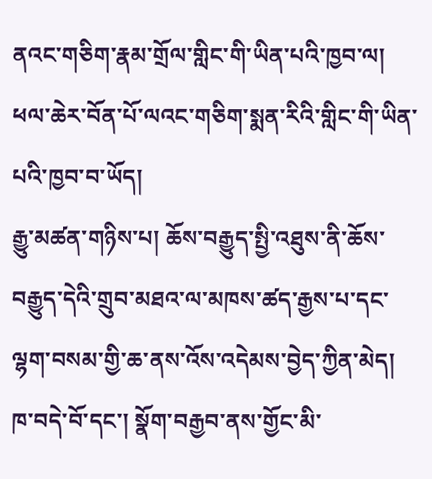ནའང་གཅིག་རྣམ་གྲོལ་གླིང་གི་ཡིན་པའི་ཁྱབ་ལ། ཕལ་ཆེར་བོན་པོ་ལའང་གཅིག་སྨན་རིའི་གླིང་གི་ཡིན་པའི་ཁྱབ་བ་ཡོད།
རྒྱུ་མཚན་གཉིས་པ། ཆོས་བརྒྱུད་སྤྱི་འཐུས་ནི་ཆོས་བརྒྱུད་དེའི་གྲུབ་མཐའ་ལ་མཁས་ཚད་རྒྱས་པ་དང་ལྷག་བསམ་གྱི་ཆ་ནས་འོས་འདེམས་བྱེད་ཀྱིན་མེད། ཁ་བདེ་བོ་དང་། སྣོག་བརྒྱབ་ནས་གྱོང་མི་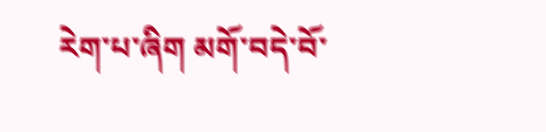རེག་པ་ཞིག མགོ་བདེ་བོ་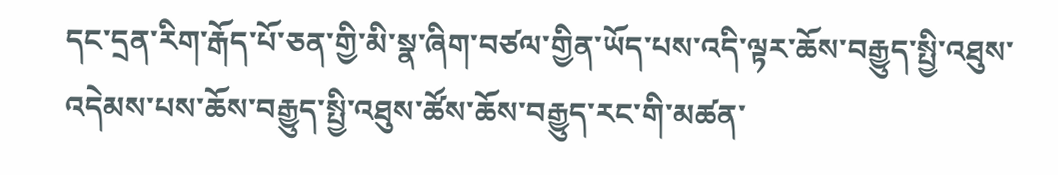དང་དྲན་རིག་རྒོད་པོ་ཅན་གྱི་མི་སྣ་ཞིག་བཙལ་གྱིན་ཡོད་པས་འདི་ལྟར་ཆོས་བརྒྱུད་སྤྱི་འཐུས་འདེམས་པས་ཆོས་བརྒྱུད་སྤྱི་འཐུས་ཚོས་ཆོས་བརྒྱུད་རང་གི་མཚན་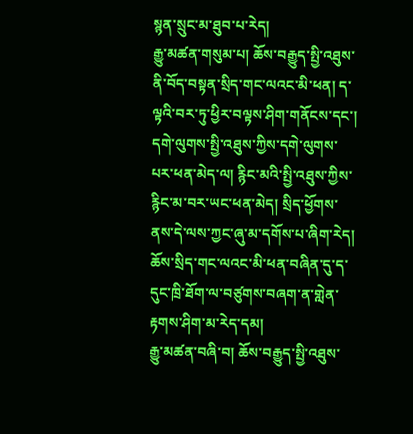སྙན་སྲུང་མ་ཐུབ་པ་རེད།
རྒྱུ་མཚན་གསུམ་པ། ཆོས་བརྒྱུད་སྤྱི་འཐུས་ནི་བོད་བསྟན་སྲིད་གང་ལའང་མི་ཕན། ད་ལྟའི་བར་ཏུ་ཕྱིར་བལྟས་ཤིག་གནོངས་དང་། དགེ་ལུགས་སྤྱི་འཐུས་ཀྱིས་དགེ་ལུགས་པར་ཕན་མེད་ལ། རྙིང་མའི་སྤྱི་འཐུས་ཀྱིས་རྙིང་མ་བར་ཡང་ཕན་མེད། སྲིད་ཕྱོགས་ནས་དེ་ལས་ཀྱང་ཞུ་མ་དགོས་པ་ཞིག་རེད། ཆོས་སྲིད་གང་ལའང་མི་ཕན་བཞིན་དུ་ད་དུང་ཁྲི་ཐོག་ལ་བཙུགས་བཞག་ན་གླེན་རྟགས་ཤིག་མ་རེད་དམ།
རྒྱུ་མཚན་བཞི་བ། ཆོས་བརྒྱུད་སྤྱི་འཐུས་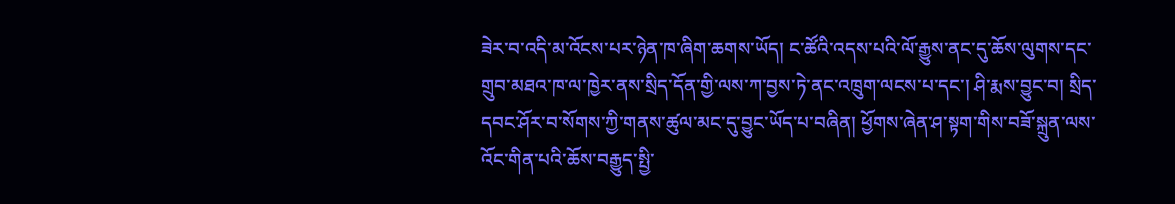ཟེར་བ་འདི་མ་འོངས་པར་ཉེན་ཁ་ཞིག་ཆགས་ཡོད། ང་ཚོའི་འདས་པའི་ལོ་རྒྱུས་ནང་དུ་ཆོས་ལུགས་དང་གྲུབ་མཐའ་ཁ་ལ་ཁྱེར་ནས་སྲིད་དོན་གྱི་ལས་ཀ་བྱས་ཏེ་ནང་འཁྲུག་ལངས་པ་དང་། ཤི་རྨས་བྱུང་བ། སྲིད་དབང་ཤོར་བ་སོགས་ཀྱི་གནས་ཚུལ་མང་དུ་བྱུང་ཡོད་པ་བཞིན། ཕྱོགས་ཞེན་ཤ་སྟག་གིས་བཟོ་སྐྲུན་ལས་འོང་གིན་པའི་ཆོས་བརྒྱུད་སྤྱི་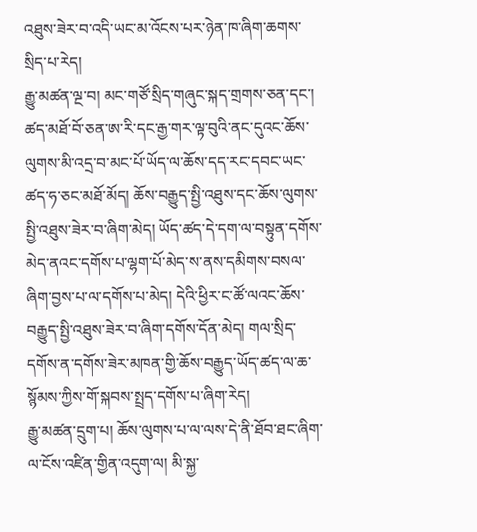འཐུས་ཟེར་བ་འདི་ཡང་མ་འོངས་པར་ཉེན་ཁ་ཞིག་ཆགས་སྲིད་པ་རེད།
རྒྱུ་མཚན་ལྔ་བ། མང་གཙོ་སྲིད་གཞུང་སྐད་གྲགས་ཅན་དང་། ཚད་མཐོ་བོ་ཅན་ཨ་རི་དང་རྒྱ་གར་ལྟ་བུའི་ནང་དུའང་ཆོས་ལུགས་མི་འདྲ་བ་མང་པོ་ཡོད་ལ་ཆོས་དད་རང་དབང་ཡང་ཚད་ཧ་ཅང་མཐོ་མོད། ཆོས་བརྒྱུད་སྤྱི་འཐུས་དང་ཆོས་ལུགས་སྤྱི་འཐུས་ཟེར་བ་ཞིག་མེད། ཡོད་ཚད་དེ་དག་ལ་བསྟུན་དགོས་མེད་ནའང་དགོས་པ་ལྷག་པོ་མེད་ས་ནས་དམིགས་བསལ་ཞིག་བྱས་པ་ལ་དགོས་པ་མེད། དེའི་ཕྱིར་ང་ཚོ་ལའང་ཆོས་བརྒྱུད་སྤྱི་འཐུས་ཟེར་བ་ཞིག་དགོས་དོན་མེད། གལ་སྲིད་དགོས་ན་དགོས་ཟེར་མཁན་གྱི་ཆོས་བརྒྱུད་ཡོད་ཚད་ལ་ཆ་སྙོམས་ཀྱིས་གོ་སྐབས་སྤྲད་དགོས་པ་ཞིག་རེད།
རྒྱུ་མཚན་དྲུག་པ། ཆོས་ལུགས་པ་ལ་ལས་དེ་ནི་ཐོབ་ཐང་ཞིག་ལ་ངོས་འཛིན་གྱིན་འདུག་ལ། མི་སྐྱ་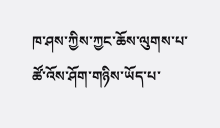ཁ་ཤས་ཀྱིས་ཀྱང་ཆོས་ལུགས་པ་ཚོ་འོས་ཤོག་གཉིས་ཡོད་པ་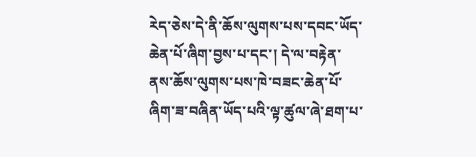རེད་ཅེས་དེ་ནི་ཆོས་ལུགས་པས་དབང་ཡོད་ཆེན་པོ་ཞིག་བྱས་པ་དང་། དེ་ལ་བརྟེན་ནས་ཆོས་ལུགས་པས་ཁེ་བཟང་ཆེན་པོ་ཞིག་ཟ་བཞིན་ཡོད་པའི་ལྟ་ཚུལ་ཞེ་ཐག་པ་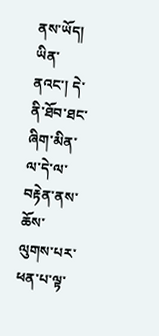ནས་ཡོད། ཡིན་ནའང་། དེ་ནི་ཐོབ་ཐང་ཞིག་མིན་ལ་དེ་ལ་བརྟེན་ནས་ཆོས་ལུགས་པར་ཕན་པ་ལྟ་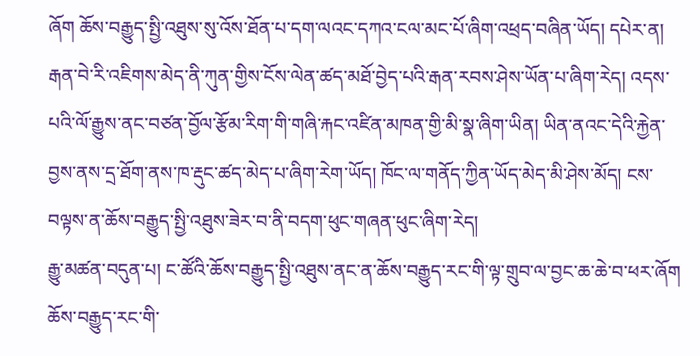ཞོག ཆོས་བརྒྱུད་སྤྱི་འཐུས་སུ་འོས་ཐོན་པ་དག་ལའང་དཀའ་ངལ་མང་པོ་ཞིག་འཕྲད་བཞིན་ཡོད། དཔེར་ན། རྒན་བེ་རི་འཇིགས་མེད་ནི་ཀུན་གྱིས་ངོས་ལེན་ཚད་མཐོ་བྱེད་པའི་རྒན་རབས་ཤེས་ཡོན་པ་ཞིག་རེད། འདས་པའི་ལོ་རྒྱུས་ནང་བཙན་བྱོལ་རྩོམ་རིག་གི་གཞི་རྐང་འཛིན་མཁན་གྱི་མི་སྣ་ཞིག་ཡིན། ཡིན་ནའང་དེའི་རྐྱེན་བྱས་ནས་དྲ་ཐོག་ནས་ཁ་རྡུང་ཚད་མེད་པ་ཞིག་རེག་ཡོད། ཁོང་ལ་གནོད་ཀྱིན་ཡོད་མེད་མི་ཤེས་མོད། ངས་བལྟས་ན་ཆོས་བརྒྱུད་སྤྱི་འཐུས་ཟེར་བ་ནི་བདག་ཕུང་གཞན་ཕུང་ཞིག་རེད།
རྒྱུ་མཚན་བདུན་པ། ང་ཚོའི་ཆོས་བརྒྱུད་སྤྱི་འཐུས་ནང་ན་ཆོས་བརྒྱུད་རང་གི་ལྟ་གྲུབ་ལ་བྱང་ཆ་ཆེ་བ་ཕར་ཞོག ཆོས་བརྒྱུད་རང་གི་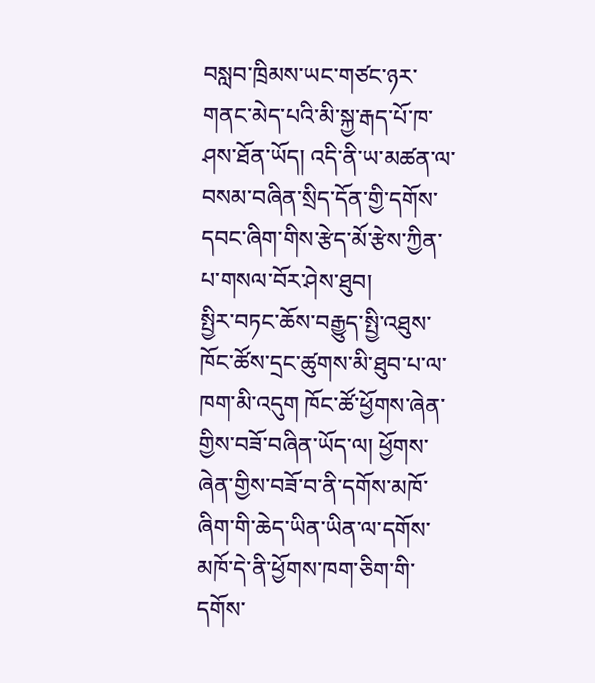བསླབ་ཁྲིམས་ཡང་གཙང་ཉར་གནང་མེད་པའི་མི་སྐྱ་རྒད་པོ་ཁ་ཤས་ཐོན་ཡོད། འདི་ནི་ཡ་མཚན་ལ་བསམ་བཞིན་སྲིད་དོན་གྱི་དགོས་དབང་ཞིག་གིས་རྩེད་མོ་རྩེས་ཀྱིན་པ་གསལ་བོར་ཤེས་ཐུབ།
སྤྱིར་བཏང་ཆོས་བརྒྱུད་སྤྱི་འཐུས་ཁོང་ཚོས་དྲང་ཚུགས་མི་ཐུབ་པ་ལ་ཁག་མི་འདུག ཁོང་ཚོ་ཕྱོགས་ཞེན་གྱིས་བཟོ་བཞིན་ཡོད་ལ། ཕྱོགས་ཞེན་གྱིས་བཟོ་བ་ནི་དགོས་མཁོ་ཞིག་གི་ཆེད་ཡིན་ཡིན་ལ་དགོས་མཁོ་དེ་ནི་ཕྱོགས་ཁག་ཅིག་གི་དགོས་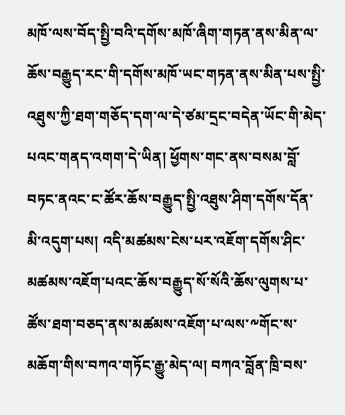མཁོ་ལས་བོད་སྤྱི་བའི་དགོས་མཁོ་ཞིག་གཏན་ནས་མིན་ལ་ཆོས་བརྒྱུད་རང་གི་དགོས་མཁོ་ཡང་གཏན་ནས་མིན་པས་སྤྱི་འཐུས་ཀྱི་ཐག་གཅོད་དག་ལ་དེ་ཙམ་དྲང་བདེན་ཡོང་གི་མེད་པའང་གནད་འགག་དེ་ཡིན། ཕྱོགས་གང་ནས་བསམ་བློ་བཏང་ནའང་ང་ཚོར་ཆོས་བརྒྱུད་སྤྱི་འཐུས་ཤིག་དགོས་དོན་མི་འདུག་པས། འདི་མཚམས་ངེས་པར་འཇོག་དགོས་ཤིང་མཚམས་འཇོག་པའང་ཆོས་བརྒྱུད་སོ་སོའི་ཆོས་ལུགས་པ་ཚོས་ཐག་བཅད་ནས་མཚམས་འཇོག་པ་ལས་༸གོང་ས་མཆོག་གིས་བཀའ་གཏོང་རྒྱུ་མེད་ལ། བཀའ་བློན་ཁྲི་བས་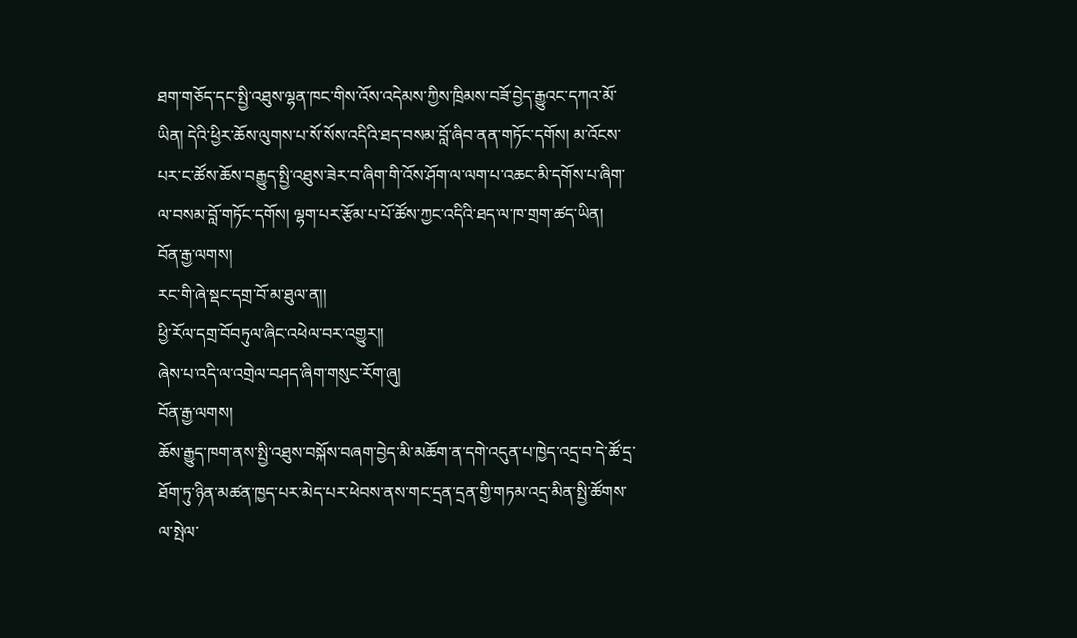ཐག་གཅོད་དང་སྤྱི་འཐུས་ལྷན་ཁང་གིས་འོས་འདེམས་ཀྱིས་ཁྲིམས་བཟོ་བྱེད་རྒྱུའང་དཀའ་མོ་ཡིན། དེའི་ཕྱིར་ཆོས་ལུགས་པ་སོ་སོས་འདིའི་ཐད་བསམ་བློ་ཞིབ་ནན་གཏོང་དགོས། མ་འོངས་པར་ང་ཚོས་ཆོས་བརྒྱུད་སྤྱི་འཐུས་ཟེར་བ་ཞིག་གི་འོས་ཤོག་ལ་ལག་པ་འཆང་མི་དགོས་པ་ཞིག་ལ་བསམ་བློ་གཏོང་དགོས། ལྷག་པར་རྩོམ་པ་པོ་ཚོས་ཀྱང་འདིའི་ཐད་ལ་ཁ་གྲག་ཚད་ཡིན།
བོན་རྒྱ་ལགས།
རང་གི་ཞེ་སྡང་དགྲ་བོ་མ་ཐུལ་ན།།
ཕྱི་རོལ་དགྲ་བོབཏུལ་ཞིང་འཕེལ་བར་འགྱུར།།
ཞེས་པ་འདི་ལ་འགྲེལ་བཤད་ཞིག་གསུང་རོག་ཞུ།
བོན་རྒྱ་ལགས།
ཆོས་རྒྱུད་ཁག་ནས་སྤྱི་འཐུས་བསྐོས་བཞག་བྱེད་མི་མཆོག་ན་དགེ་འདུན་པ་ཁྱེད་འདྲ་བ་དེ་ཚོ་དྲ་ཐོག་ཏུ་ཉིན་མཚན་ཁྱད་པར་མེད་པར་ཕེབས་ནས་གང་དྲན་དྲན་གྱི་གཏམ་འདྲ་མིན་སྤྱི་ཚོགས་ལ་སྤེལ་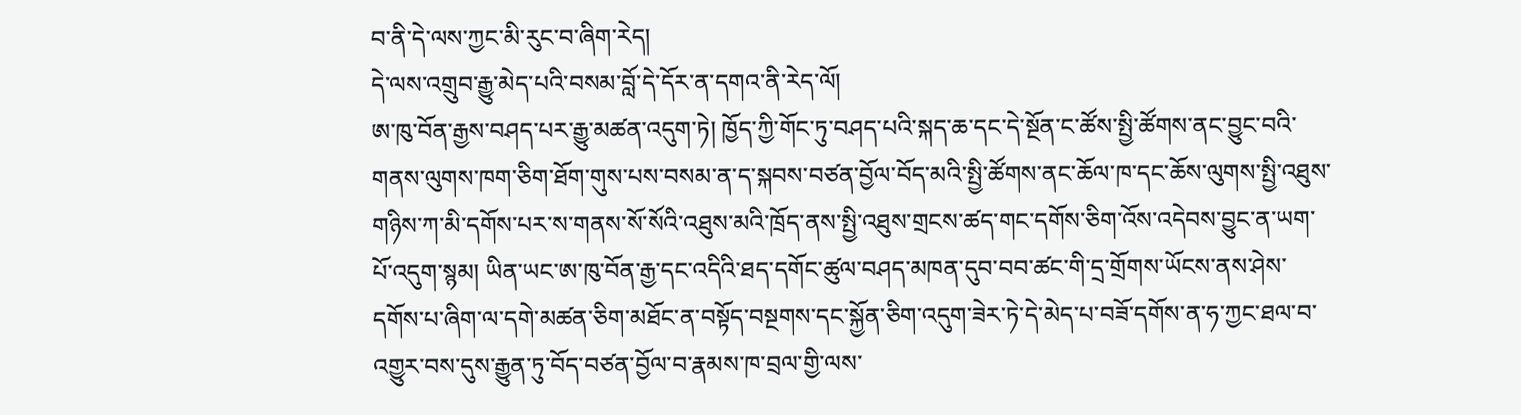བ་ནི་དེ་ལས་ཀྱང་མི་རུང་བ་ཞིག་རེད།
དེ་ལས་འགྲུབ་རྒྱུ་མེད་པའི་བསམ་བློ་དེ་དོར་ན་དགའ་ནི་རེད་ལོ།
ཨ་ཁུ་བོན་རྒྱས་བཤད་པར་རྒྱུ་མཚན་འདུག་ཏེ། ཁྱོད་ཀྱི་གོང་ཏུ་བཤད་པའི་སྐད་ཆ་དང་དེ་སྔོན་ང་ཚོས་སྤྱི་ཚོགས་ནང་བྱུང་བའི་གནས་ལུགས་ཁག་ཅིག་ཐོག་གུས་པས་བསམ་ན་ད་སྐབས་བཙན་བྱོལ་བོད་མའི་སྤྱི་ཚོགས་ནང་ཆོལ་ཁ་དང་ཆོས་ལུགས་སྤྱི་འཐུས་གཉིས་ཀ་མི་དགོས་པར་ས་གནས་སོ་སོའི་འཐུས་མའི་ཁྲོད་ནས་སྤྱི་འཐུས་གྲངས་ཚད་གང་དགོས་ཅིག་འོས་འདེབས་བྱུང་ན་ཡག་པོ་འདུག་སྙམ། ཡིན་ཡང་ཨ་ཁུ་བོན་རྒྱ་དང་འདིའི་ཐད་དགོང་ཚུལ་བཤད་མཁན་དུབ་བབ་ཚང་གི་དྲ་གྲོགས་ཡོངས་ནས་ཤེས་དགོས་པ་ཞིག་ལ་དགེ་མཚན་ཅིག་མཐོང་ན་བསྟོད་བསྔགས་དང་སྐྱོན་ཅིག་འདུག་ཟེར་ཏེ་དེ་མེད་པ་བཟོ་དགོས་ན་ཧ་ཀྱང་ཐལ་བ་འགྱུར་བས་དུས་རྒྱུན་ཏུ་བོད་བཙན་བྱོལ་བ་རྣམས་ཁ་བྲལ་གྱི་ལས་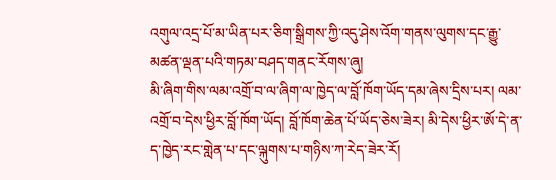འགུལ་འདྲ་པོ་མ་ཡིན་པར་ཅིག་སྒྲིགས་ཀྱི་འདུ་ཤེས་འོག་གནས་ལུགས་དང་རྒྱུ་མཚན་ལྡན་པའི་གཏམ་བཤད་གནང་རོགས་ཞུ།
མི་ཞིག་གིས་ལམ་འགྲོ་བ་ལ་ཞིག་ལ་ཁྱེད་ལ་བློ་ཁོག་ཡོད་དམ་ཞེས་དྲིས་པར། ལམ་འགྲོ་བ་དེས་ཕྱིར་བློ་ཁོག་ཡོད། བློ་ཁོག་ཆེན་པོ་ཡོད་ཅེས་ཟེར། མི་དེས་ཕྱིར་ཨོ་དེ་ན་ད་ཁྱེད་རང་གླེན་པ་དང་ལྐུགས་པ་གཉིས་ཀ་རེད་ཟེར་རོ།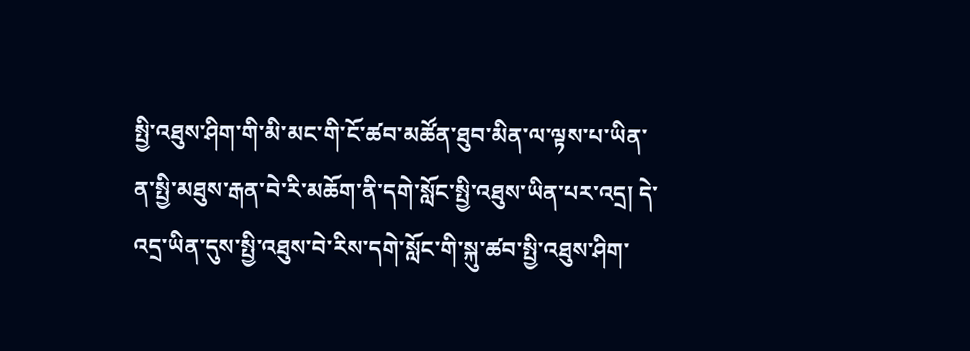སྤྱི་འཐུས་ཤིག་གི་མི་མང་གི་ངོ་ཚབ་མཚོན་ཐུབ་མིན་ལ་ལྟས་པ་ཡིན་ན་སྤྱི་མཐུས་རྒན་བེ་རི་མཆོག་ནི་དགེ་སློང་སྤྱི་འཐུས་ཡིན་པར་འདྲ། དེ་འདྲ་ཡིན་དུས་སྤྱི་འཐུས་བེ་རིས་དགེ་སློང་གི་སྐུ་ཚབ་སྤྱི་འཐུས་ཤིག་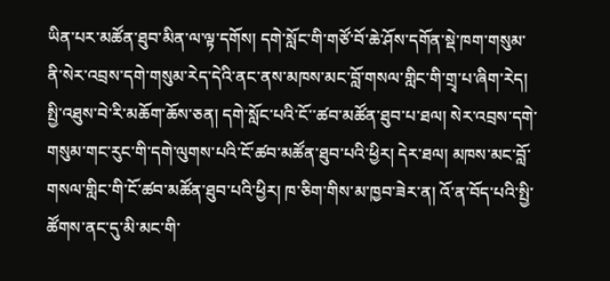ཡིན་པར་མཚོན་ཐུབ་མིན་ལ་ལྟ་དགོས། དགེ་སློང་གི་གཙོ་བོ་ཆེ་ཤོས་དགོན་སྡེ་ཁག་གསུམ་ནི་སེར་འབྲས་དགེ་གསུམ་རེད་དེའི་ནང་ནས་མཁས་མང་བློ་གསལ་གླིང་གི་གྲྭ་པ་ཞིག་རེད།
སྤྱི་འཐུས་བེ་རི་མཆོག་ཆོས་ཅན། དགེ་སློང་པའི་ངོ་་ཚབ་མཚོན་ཐུབ་པ་ཐལ། སེར་འབྲས་དགེ་གསུམ་གང་རུང་གི་དགེ་ལུགས་པའི་ངོ་ཚབ་མཚོན་ཐུབ་པའི་ཕྱིར། དེར་ཐལ། མཁས་མང་བློ་གསལ་གླིང་གི་ངོ་ཚབ་མཚོན་ཐུབ་པའི་ཕྱིར། ཁ་ཅིག་གིས་མ་ཁྱབ་ཟེར་ན། འོ་ན་བོད་པའི་སྤྱི་ཚོགས་ནང་དུ་མི་མང་གི་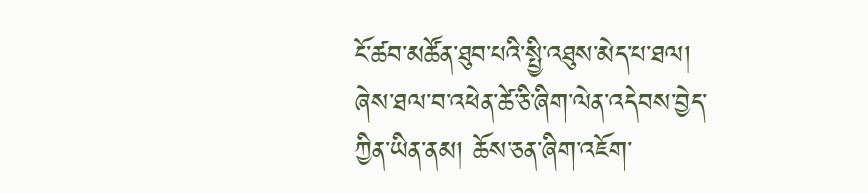ངོ་ཚབ་མཚོན་ཐུབ་པའི་སྤྱི་འཐུས་མེད་པ་ཐལ། ཞེས་ཐལ་བ་འཕེན་ཚེ་ཅི་ཞིག་ལེན་འདེབས་བྱེད་ཀྱིན་ཡིན་ནམ། ཆོས་ཅན་ཞིག་འཇོག་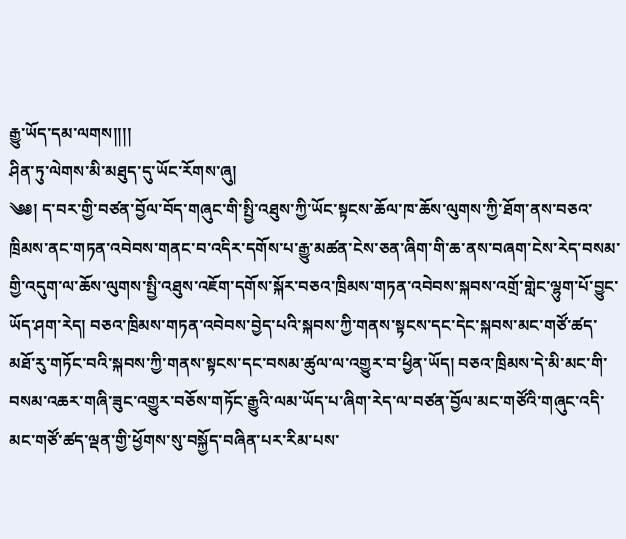རྒྱུ་ཡོད་དམ་ལགས།།།།
ཤིན་ཏུ་ལེགས་མི་མཐུད་དུ་ཡོང་རོགས་ཞུ།
༄༅། ད་བར་གྱི་བཙན་བྱོལ་བོད་གཞུང་གི་སྤྱི་འཐུས་ཀྱི་ཡོང་སྟངས་ཆོལ་ཁ་ཆོས་ལུགས་ཀྱི་ཐོག་ནས་བཅའ་ཁྲིམས་ནང་གཏན་འབེབས་གནང་བ་འདིར་དགོས་པ་རྒྱུ་མཚན་ངེས་ཅན་ཞིག་གི་ཆ་ནས་བཞག་ངེས་རེད་བསམ་གྱི་འདུག་ལ་ཆོས་ལུགས་སྤྱི་འཐུས་འཇོག་དགོས་སྐོར་བཅའ་ཁྲིམས་གཏན་འབེབས་སྐབས་འགྲོ་གླེང་ལྷུག་པོ་བྱུང་ཡོད་ཤག་རེད། བཅའ་ཁྲིམས་གཏན་འབེབས་བྱེད་པའི་སྐབས་ཀྱི་གནས་སྟངས་དང་དེང་སྐབས་མང་གཙོ་ཚད་མཐོ་རུ་གཏོང་བའི་སྐབས་ཀྱི་གནས་སྟངས་དང་བསམ་ཚུལ་ལ་འགྱུར་བ་ཕྱིན་ཡོད། བཅའ་ཁྲིམས་དེ་མི་མང་གི་བསམ་འཆར་གཞི་ཟུང་འགྱུར་བཅོས་གཏོང་རྒྱུའི་ལམ་ཡོད་པ་ཞིག་རེད་ལ་བཙན་བྱོལ་མང་གཙོའི་གཞུང་འདི་མང་གཙོ་ཚད་ལྡན་གྱི་ཕྱོགས་སུ་བསྐྱོད་བཞིན་པར་རིམ་པས་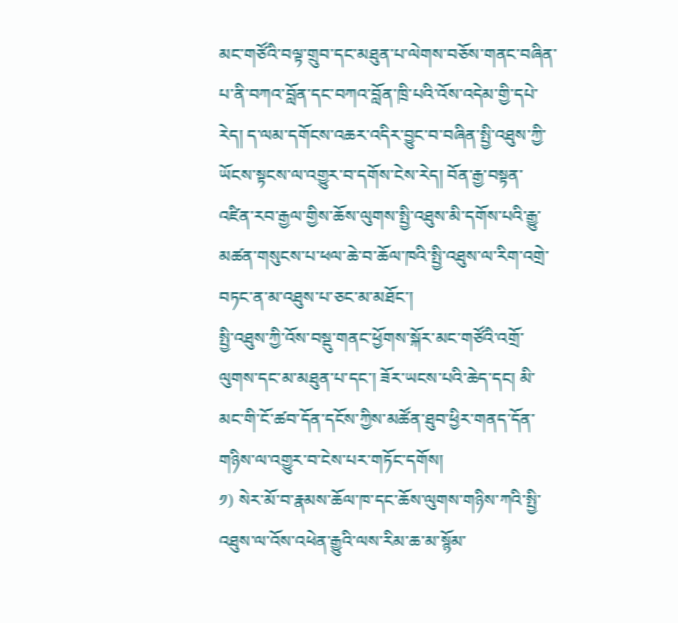མང་གཙོའི་བལྟ་གྲུབ་དང་མཐུན་པ་ལེགས་བཅོས་གནང་བཞིན་པ་ནི་བཀའ་བློན་དང་བཀའ་བློན་ཁྲི་པའི་འོས་འདེམ་གྱི་དཔེ་རེད། ད་ལམ་དགོངས་འཆར་འདིར་བྱུང་བ་བཞིན་སྤྱི་འཐུས་ཀྱི་ཡོངས་སྟངས་ལ་འགྱུར་བ་དགོས་ངེས་རེད། བོན་རྒྱ་བསྟན་འཛིན་རབ་རྒྱལ་གྱིས་ཆོས་ལུགས་སྤྱི་འཐུས་མི་དགོས་པའི་རྒྱུ་མཚན་གསུངས་པ་ཕལ་ཆེ་བ་ཆོལ་ཁའི་སྤྱི་འཐུས་ལ་རིག་འགྲེ་བཏང་ན་མ་འཐུས་པ་ཅང་མ་མཐོང་།
སྤྱི་འཐུས་ཀྱི་འོས་བསྡུ་གནང་ཕྱོགས་སྐོར་མང་གཙོའི་འགྲོ་ལུགས་དང་མ་མཐུན་པ་དང་། ཟོར་ཡངས་པའི་ཆེད་དང། མི་མང་གི་ངོ་ཚབ་དོན་དངོས་ཀྱིས་མཚོན་ཐུབ་ཕྱིར་གནད་དོན་གཉིས་ལ་འགྱུར་བ་ངེས་པར་གཏོང་དགོས།
༡) སེར་མོ་བ་རྣམས་ཆོལ་ཁ་དང་ཆོས་ལུགས་གཉིས་ཀའི་སྤྱི་འཐུས་ལ་འོས་འཕེན་རྒྱུའི་ལས་རིམ་ཆ་མ་སྙོམ་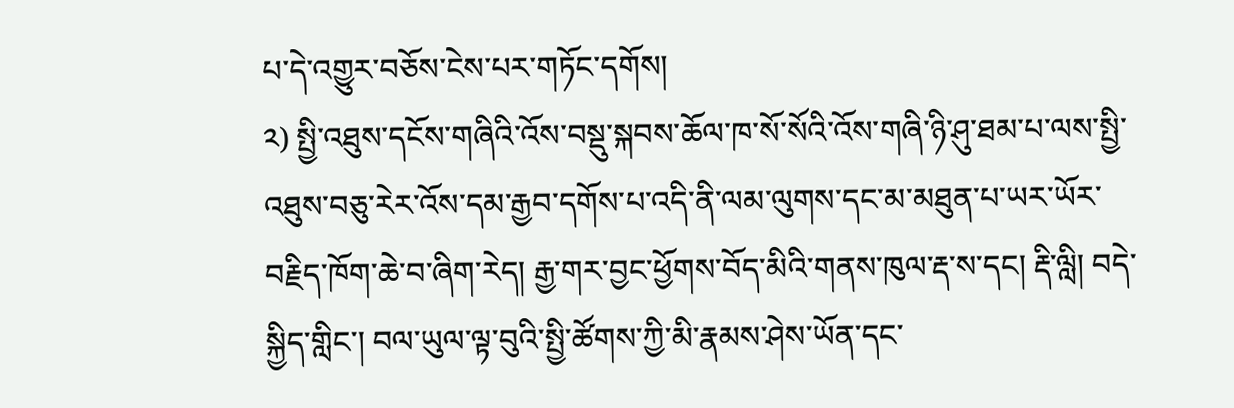པ་དེ་འགྱུར་བཅོས་ངེས་པར་གཏོང་དགོས།
༢) སྤྱི་འཐུས་དངོས་གཞིའི་འོས་བསྡུ་སྐབས་ཆོལ་ཁ་སོ་སོའི་འོས་གཞི་ཉི་ཤུ་ཐམ་པ་ལས་སྤྱི་འཐུས་བཅུ་རེར་འོས་དམ་རྒྱབ་དགོས་པ་འདི་ནི་ལམ་ལུགས་དང་མ་མཐུན་པ་ཡར་ཡོར་བརྗིད་ཁོག་ཆེ་བ་ཞིག་རེད། རྒྱ་གར་བྱང་ཕྱོགས་བོད་མིའི་གནས་ཁུལ་རྡ་ས་དང། རྡི་ལླི། བདེ་སྐྱིད་གླིང་། བལ་ཡུལ་ལྟ་བུའི་སྤྱི་ཚོགས་ཀྱི་མི་རྣམས་ཤེས་ཡོན་དང་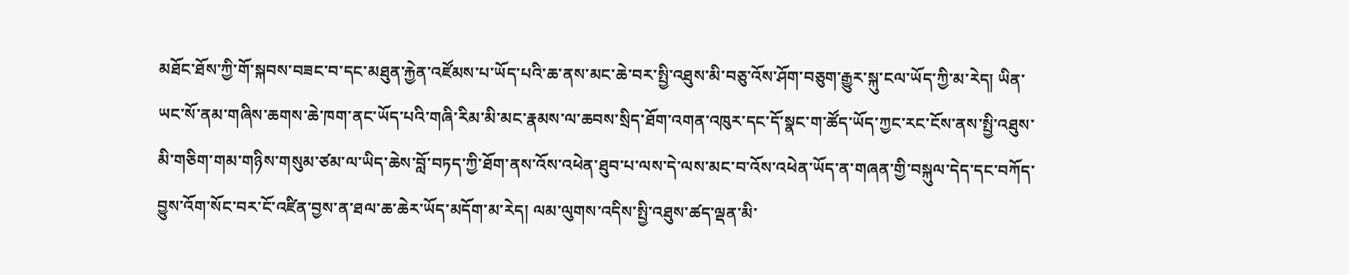མཐོང་ཐོས་ཀྱི་གོ་སྐབས་བཟང་བ་དང་མཐུན་རྐྱེན་འཛོམས་པ་ཡོད་པའི་ཆ་ནས་མང་ཆེ་བར་སྤྱི་འཐུས་མི་བཅུ་འོས་ཤོག་བཅུག་རྒྱུར་སྐུ་ངལ་ཡོད་ཀྱི་མ་རེད། ཡིན་ཡང་སོ་ནམ་གཞིས་ཆགས་ཆེ་ཁག་ནང་ཡོད་པའི་གཞི་རིམ་མི་མང་རྣམས་ལ་ཆབས་སྲིད་ཐོག་འགན་འཁུར་དང་དོ་སྣང་ག་ཚོད་ཡོད་ཀྱང་རང་ངོས་ནས་སྤྱི་འཐུས་མི་གཅིག་གམ་གཉིས་གསུམ་ཙམ་ལ་ཡིད་ཆེས་བློ་བཏད་ཀྱི་ཐོག་ནས་འོས་འཕེན་ཐུབ་པ་ལས་དེ་ལས་མང་བ་འོས་འཕེན་ཡོད་ན་གཞན་གྱི་བསྐུལ་དེད་དང་བཀོད་བྱུས་འོག་སོང་བར་ངོ་འཛིན་བྱས་ན་ཐལ་ཆ་ཆེར་ཡོད་མདོག་མ་རེད། ལམ་ལུགས་འདིས་སྤྱི་འཐུས་ཚད་ལྡན་མི་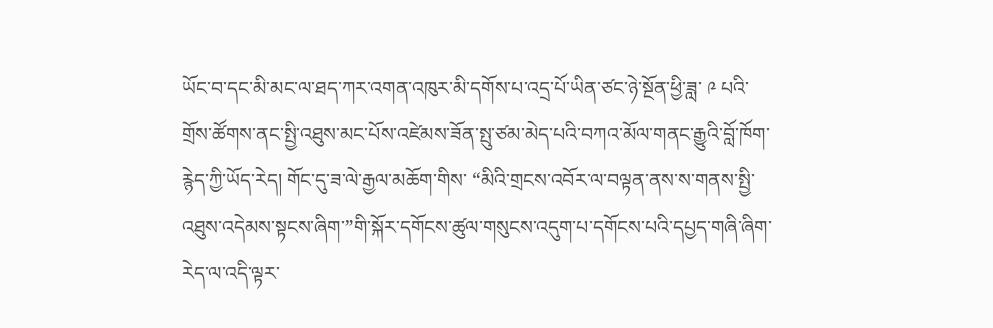ཡོང་བ་དང་མི་མང་ལ་ཐད་ཀར་འགན་འཁུར་མི་དགོས་པ་འདྲ་པོ་ཡིན་ཙང་ཉེ་སྔོན་ཕྱི་ཟླ་ ༩ པའི་གྲོས་ཚོགས་ནང་སྤྱི་འཐུས་མང་པོས་འཛེམས་ཟོན་སྤུ་ཙམ་མེད་པའི་བཀའ་མོལ་གནང་རྒྱུའི་བློ་ཁོག་རྙེད་ཀྱི་ཡོད་རེད། གོང་དུ་ཟ་ལེ་རྒྱལ་མཆོག་གིས་ “མིའི་གྲངས་འབོར་ལ་བལྟན་ནས་ས་གནས་སྤྱི་འཐུས་འདེམས་སྟངས་ཞིག་”གི་སྐོར་དགོངས་ཚུལ་གསུངས་འདུག་པ་དགོངས་པའི་དཔྱད་གཞི་ཞིག་རེད་ལ་འདི་ལྟར་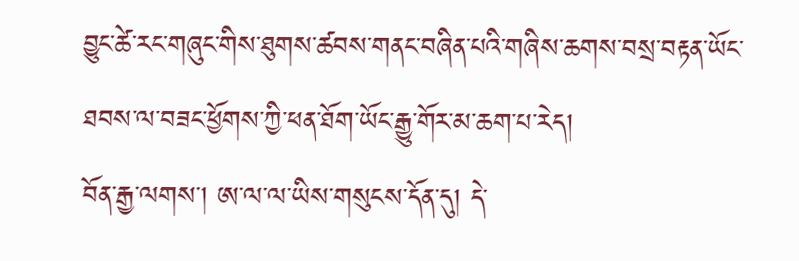བྱུང་ཚེ་རང་གཞུང་གིས་ཐུགས་ཚབས་གནང་བཞིན་པའི་གཞིས་ཆགས་བསྲ་བརྟན་ཡོང་ཐབས་ལ་བཟང་ཕྱོགས་ཀྱི་ཕན་ཐོག་ཡོང་རྒྱུ་གོར་མ་ཆག་པ་རེད།
བོན་རྒྱ་ལགས་། ཨ་ལ་ལ་ཡིས་གསུངས་དོན་དུ། དེ་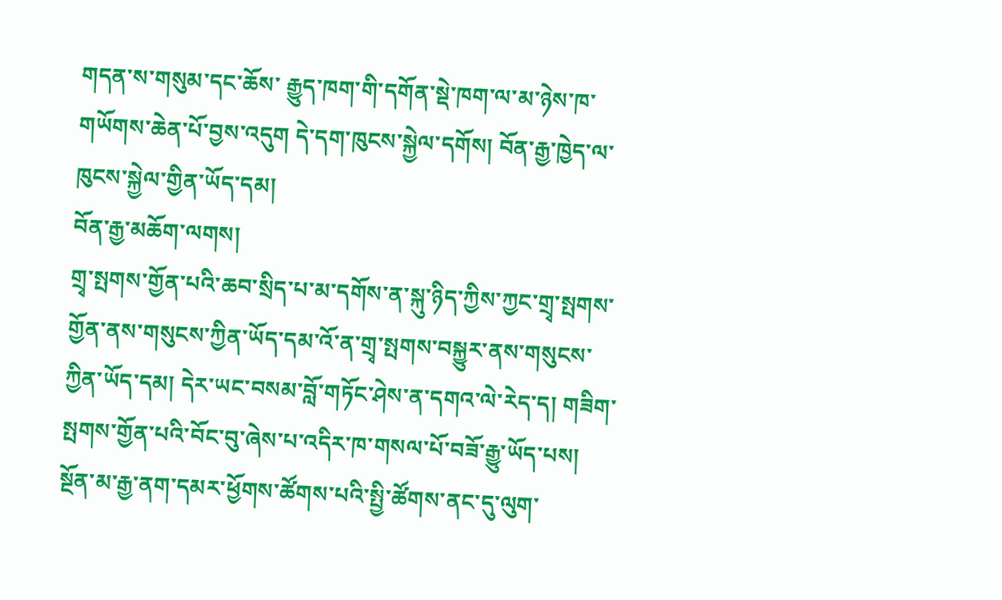གདན་ས་གསུམ་དང་ཆོས་ རྒྱུད་ཁག་གི་དགོན་སྡེ་ཁག་ལ་མ་ཉེས་ཁ་གཡོགས་ཆེན་པོ་བྱས་འདུག དེ་དག་ཁུངས་སྐྱེལ་དགོས། བོན་རྒྱ་ཁྱེད་ལ་ཁུངས་སྐྱེལ་གྱིན་ཡོད་དམ།
བོན་རྒྱ་མཆོག་ལགས།
གྲྭ་སྤགས་གྱོན་པའི་ཆབ་སྲིད་པ་མ་དགོས་ན་སྐུ་ཉིད་ཀྱིས་ཀྱང་གྲྭ་སྤགས་གྱོན་ནས་གསུངས་ཀྱིན་ཡོད་དམ་འོ་ན་གྲྭ་སྤགས་བསྐྱུར་ནས་གསུངས་ཀྱིན་ཡོད་དམ། དེར་ཡང་བསམ་བློ་གཏོང་ཤེས་ན་དགའ་ལེ་རེད་ད། གཟིག་སྤགས་གྱོན་པའི་བོང་བུ་ཞེས་པ་འདིར་ཁ་གསལ་པོ་བཟོ་རྒྱུ་ཡོད་པས། སྔོན་མ་རྒྱ་ནག་དམར་ཕྱོགས་ཚོགས་པའི་སྤྱི་ཚོགས་ནང་དུ་ལུག་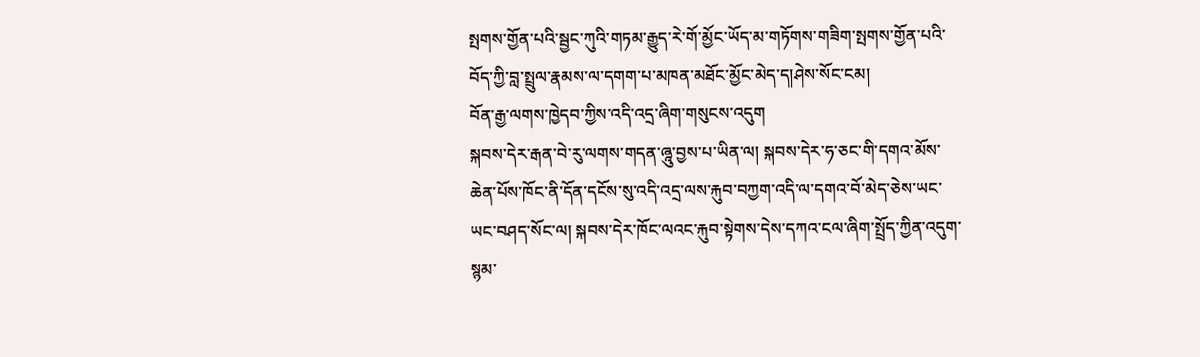སྤགས་གྱོན་པའི་སྦྱང་ཀུའི་གཏམ་རྒྱུད་རེ་གོ་མྱོང་ཡོད་མ་གཏོགས་གཟིག་སྤགས་གྱོན་པའི་བོད་ཀྱི་བླ་སྤྲུལ་རྣམས་ལ་དགག་པ་མཁན་མཐོང་མྱོང་མེད་ད།ཤེས་སོང་ངམ།
བོན་རྒྱ་ལགས་ཁྱེདབ་ཀྱིས་འདི་འདྲ་ཞིག་གསུངས་འདུག
སྐབས་དེར་རྒན་བེ་རུ་ལགས་གདན་ཞཱུ་བྱས་པ་ཡིན་ལ། སྐབས་དེར་ཧ་ཅང་གི་དགའ་མོས་ཆེན་པོས་ཁོང་ནི་དོན་དངོས་སུ་འདི་འདྲ་ལས་རྐུབ་བཀྱག་འདི་ལ་དགའ་བོ་མེད་ཅེས་ཡང་ཡང་བཤད་སོང་ལ། སྐབས་དེར་ཁོང་ལའང་རྐུབ་སྟེགས་དེས་དཀའ་ངལ་ཞིག་སྤྲོད་ཀྱིན་འདུག་སྙམ་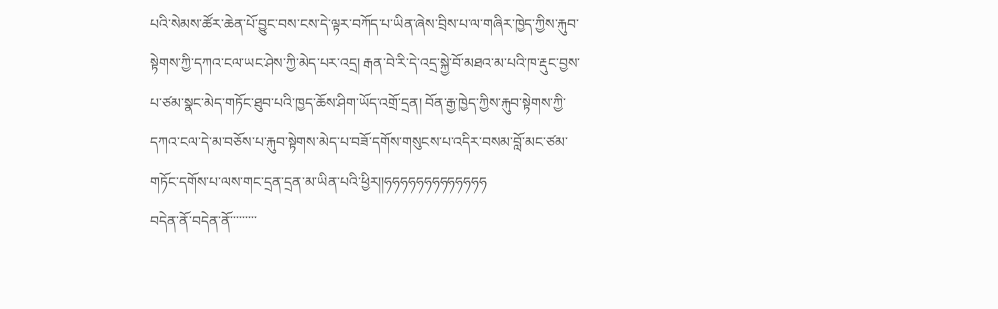པའི་སེམས་ཚོར་ཆེན་པོ་བྱུང་བས་ངས་དེ་ལྟར་བཀོད་པ་ཡིན་ཞེས་བྲིས་པ་ལ་གཞིར་ཁྱེད་ཀྱིས་རྐུབ་སྟེགས་ཀྱི་དཀའ་ངལ་ཡང་ཤེས་ཀྱི་མེད་པར་འདྲ། རྒན་བེ་རི་དེ་འདྲ་སྐྱེ་བོ་མཐའ་མ་པའི་ཁ་རྡུང་བྱས་པ་ཙམ་སྣང་མེད་གཏོང་ཐུབ་པའི་ཁྱད་ཆོས་ཤིག་ཡོད་འགྲོ་དྲན། བོན་རྒྱ་ཁྱེད་ཀྱིས་རྐུབ་སྟེགས་ཀྱི་དཀའ་ངལ་དེ་མ་བཅོས་པ་རྐུབ་སྟེགས་མེད་པ་བཟོ་དགོས་གསུངས་པ་འདིར་བསམ་བློ་མང་ཙམ་གཏོང་དགོས་པ་ལས་གང་དྲན་དྲན་མ་ཡིན་པའི་ཕྱིར།།ཧཧཧཧཧཧཧཧཧཧཧཧཧ
བདེན་ནོ་བདེན་ནོ་་་་་་་་་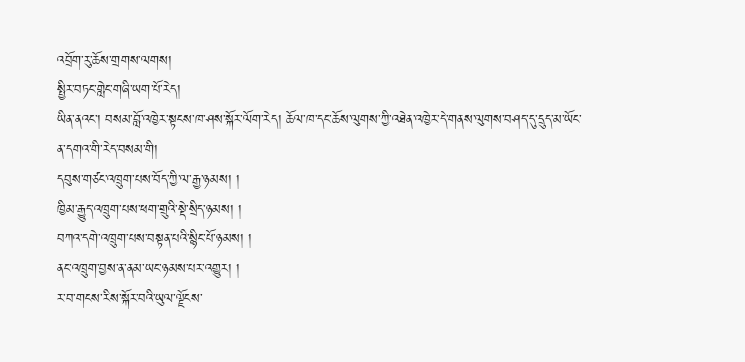འབྲོག་རུ་ཆོས་གྲགས་ལགས།
སྤྱིར་བཏང་གླེང་གཞི་ཡག་པོ་རེད།
ཡིན་ནའང་། བསམ་བློ་འཁྱེར་སྟངས་ཁ་ཤས་སྐོར་ལོག་རེད། ཆོལ་ཁ་དང་ཆོས་ལུགས་ཀྱི་འཐེན་འཁྱེར་དེ་གནས་ལུགས་བཤད་དུ་དྲུད་མ་ཡོང་ན་དགའ་གི་རེད་བསམ་གི།
དབུས་གཙང་འཁྲུག་པས་བོད་ཀྱི་ལ་རྒྱ་ཉམས། །
ཁྱིམ་རྒྱུད་འཁྲུག་པས་ཕག་གྲུའི་སྡེ་སྲིད་ཉམས། །
བཀའ་དགེ་འཁྲུག་པས་བསྟན་པའི་སྙིང་པོ་ཉམས། །
ནང་འཁྲུག་བྱས་ན་ནམ་ཡང་ཉམས་པར་འགྱུར། །
ར་བ་གངས་རིས་སྐོར་བའི་ཡུལ་ལྗོངས་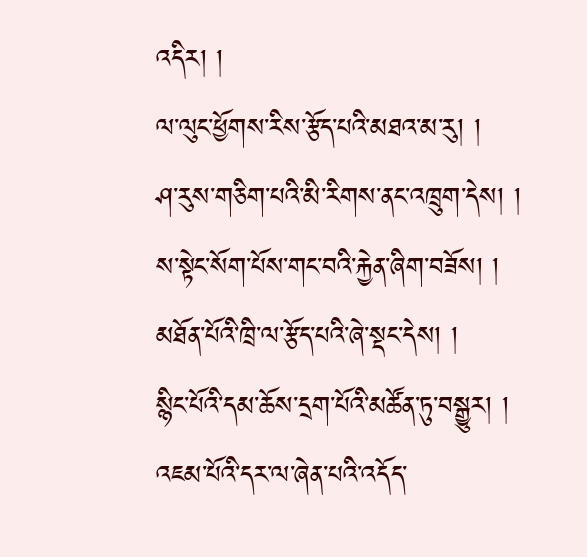འདིར། །
ལ་ལུང་ཕྱོགས་རིས་རྩོད་པའི་མཐའ་མ་རུ། །
ཤ་རུས་གཅིག་པའི་མི་རིགས་ནང་འཁྲུག་དེས། །
ས་སྟེང་སོག་པོས་གང་བའི་རྐྱེན་ཞིག་བཟོས། །
མཐོན་པོའི་ཁྲི་ལ་རྩོད་པའི་ཞེ་སྡང་དེས། །
སྙིང་པོའི་དམ་ཆོས་དྲག་པོའི་མཚོན་ཏུ་བསྒྱུར། །
འཇམ་པོའི་དར་ལ་ཞེན་པའི་འདོད་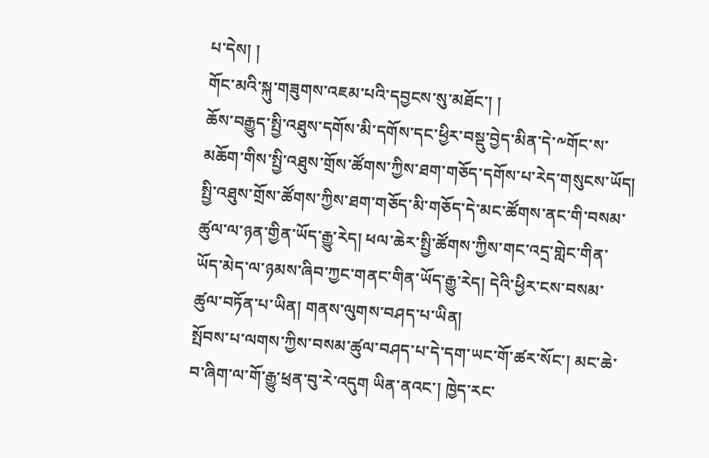པ་དེས། །
གོང་མའི་སྐུ་གཟུགས་འཇམ་པའི་དབྱངས་སུ་མཐོང་། །
ཆོས་བརྒྱུད་སྤྱི་འཐུས་དགོས་མི་དགོས་དང་ཕྱིར་བསྡུ་བྱེད་མིན་དེ་༸གོང་ས་མཆོག་གིས་སྤྱི་འཐུས་གྲོས་ཚོགས་ཀྱིས་ཐག་གཅོད་དགོས་པ་རེད་གསུངས་ཡོད། སྤྱི་འཐུས་གྲོས་ཚོགས་ཀྱིས་ཐག་གཅོད་མི་གཅོད་དེ་མང་ཚོགས་ནང་གི་བསམ་ཚུལ་ལ་ཉན་གྱིན་ཡོད་རྒྱུ་རེད། ཕལ་ཆེར་སྤྱི་ཚོགས་ཀྱིས་གང་འདྲ་གླེང་གིན་ཡོད་མེད་ལ་ཉམས་ཞིབ་ཀྱང་གནང་གིན་ཡོད་རྒྱུ་རེད། དེའི་ཕྱིར་ངས་བསམ་ཚུལ་བཏོན་པ་ཡིན། གནས་ལུགས་བཤད་པ་ཡིན།
སྤོབས་པ་ལགས་ཀྱིས་བསམ་ཚུལ་བཤད་པ་དེ་དག་ཡང་གོ་ཚར་སོང་། མང་ཆེ་བ་ཞིག་ལ་གོ་རྒྱུ་ཕྲན་བུ་རེ་འདུག ཡིན་ནའང་། ཁྱེད་རང་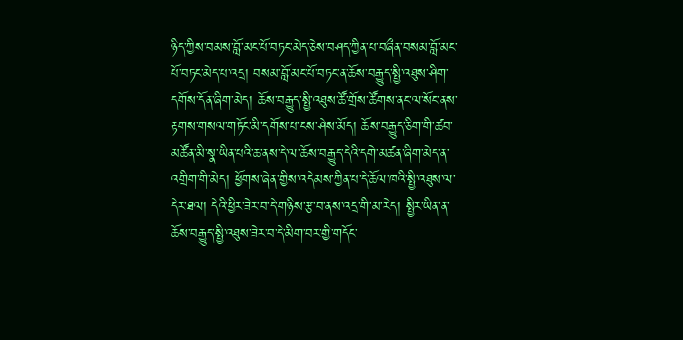ཉིད་ཀྱིས་བམས་བློ་མང་པོ་བཏང་མེད་ཅེས་བཤད་ཀྱིན་པ་བཞྀན་བསམ་བློ་མང་པོ་བཏང་མེད་པ་འདྲ། བསམ་བློ་མང་པོ་བཏང་ན་ཆོས་བརྒྱུད་སྤྱི་འཐུས་ཤིག་དགོས་དོན་ཞིག་མེད། ཆོས་བརྒྱུད་སྤྱི་འཐུས་ཚོ་གྲོས་ཚོགས་ནང་ལ་སོང་ནས་རྟགས་གསལ་གཏོང་མི་དགོས་པ་ངས་ཤེས་མོད། ཆོས་བརྒྱུད་ཅིག་གི་ཚབ་མཚོན་མི་སྣ་ཡིན་པའི་ཆ་ནས་དེ་ལ་ཆོས་བརྒྱུད་དེའི་དགེ་མཚན་ཞིག་མེད་ན་འགྲིག་གི་མེད། ཕྱོགས་ཞེན་གྱིས་འདེམས་ཀྱིན་པ་དེ་ཆོལ་ཁའི་སྤྱི་འཐུས་ལ་དེར་ཐལ། དེའི་ཕྱིར་ཟེར་བ་དེ་གཉིས་རྩ་བ་ནས་འདྲ་གི་མ་རེད། སྤྱིར་ཡིན་ན་ཆོས་བརྒྱུད་སྤྱི་འཐུས་ཟེར་བ་དེ་མིག་བར་གྱི་གདོང་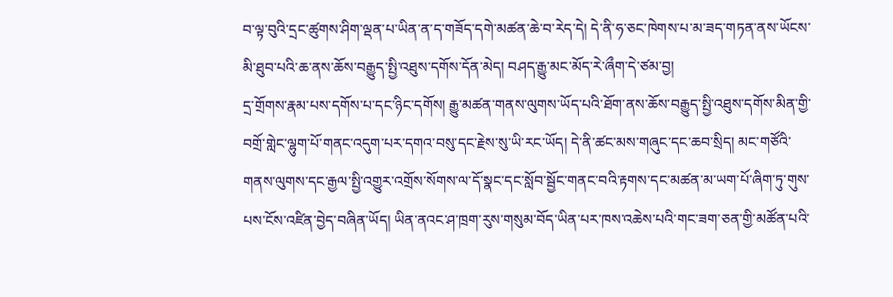བ་ལྟ་བུའི་དྲང་ཚུགས་ཤིག་ལྡན་པ་ཡིན་ན་ད་གཟོད་དགེ་མཚན་ཆེ་བ་རེད་དེ། དེ་ནི་ཧ་ཅང་ཁེགས་པ་མ་ཟད་གཏན་ནས་ཡོངས་མི་ཐུབ་པའི་ཆ་ནས་ཆོས་བརྒྱུད་སྤྱི་འཐུས་དགོས་དོན་མེད། བཤད་རྒྱུ་མང་མོད་རེ་ཞྀག་དེ་ཙམ་བྱ།
དྲ་གྲོགས་རྣམ་པས་དགོས་པ་དང་ཉིང་དགོས། རྒྱུ་མཚན་གནས་ལུགས་ཡོད་པའི་ཐོག་ནས་ཆོས་བརྒྱུད་སྤྱི་འཐུས་དགོས་མིན་གྱི་བགྲོ་གླེང་ལྷུག་པོ་གནང་འདུག་པར་དགའ་བསུ་དང་རྗེས་སུ་ཡི་རང་ཡོད། དེ་ནི་ཚང་མས་གཞུང་དང་ཆབ་སྲིད། མང་གཙོའི་གནས་ལུགས་དང་རྒྱལ་སྤྱི་འགྱུར་འགྲོས་སོགས་ལ་དོ་སྣང་དང་སློབ་སྦྱོང་གནང་བའི་རྟགས་དང་མཚན་མ་ཡག་པོ་ཞིག་ཏུ་གུས་པས་ངོས་འཛིན་བྱེད་བཞིན་ཡོད། ཡིན་ནའང་ཤ་ཁྲག་རུས་གསུམ་བོད་ཡིན་པར་ཁས་འཆེས་པའི་གང་ཟག་ཅན་གྱི་མཚོན་པའི་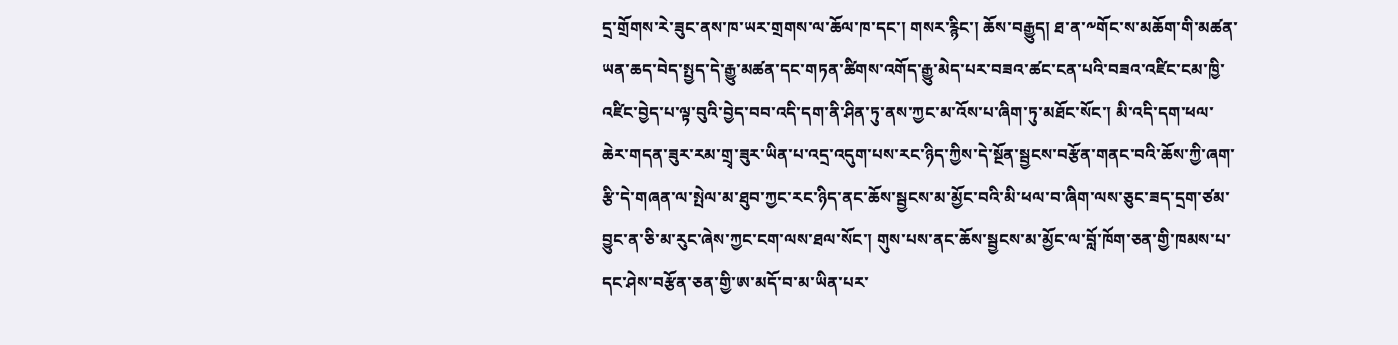དྲ་གྲོགས་རེ་ཟུང་ནས་ཁ་ཡར་གྲགས་ལ་ཆོལ་ཁ་དང་། གསར་རྙིང་། ཆོས་བརྒྱུད། ཐ་ན་༸གོང་ས་མཆོག་གི་མཚན་ཡན་ཆད་བེད་སྤྱད་དེ་རྒྱུ་མཚན་དང་གཏན་ཚིགས་འགོད་རྒྱུ་མེད་པར་བཟའ་ཚང་ངན་པའི་བཟའ་འཛིང་ངམ་ཁྱི་འཛིང་བྱེད་པ་ལྟ་བུའི་བྱེད་བབ་འདི་དག་ནི་ཤིན་ཏུ་ནས་ཀྱང་མ་འོས་པ་ཞིག་ཏུ་མཐོང་སོང་། མི་འདི་དག་ཕལ་ཆེར་གདན་ཟུར་རམ་གྲྭ་ཟུར་ཡིན་པ་འདྲ་འདུག་པས་རང་ཉིད་ཀྱིས་དེ་སྔོན་སྦྱངས་བརྩོན་གནང་བའི་ཆོས་ཀྱི་ཞག་རྩི་དེ་གཞན་ལ་སྤེལ་མ་ཐུབ་ཀྱང་རང་ཉིད་ནང་ཆོས་སྦྱངས་མ་མྱོང་བའི་མི་ཕལ་བ་ཞིག་ལས་ཅུང་ཟད་དྲག་ཙམ་བྱུང་ན་ཅི་མ་རུང་ཞེས་ཀྱང་ངག་ལས་ཐལ་སོང་། གུས་པས་ནང་ཆོས་སྦྱངས་མ་མྱོང་ལ་བློ་ཁོག་ཅན་གྱི་ཁམས་པ་དང་ཤེས་བརྩོན་ཅན་གྱི་ཨ་མདོ་བ་མ་ཡིན་པར་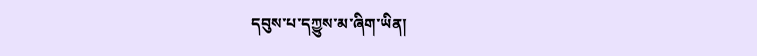དབུས་པ་དཀྱུས་མ་ཞིག་ཡིན།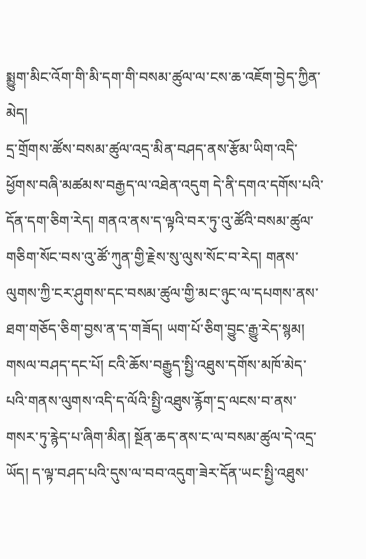སྨྱུག་མིང་འོག་གི་མི་དག་གི་བསམ་ཚུལ་ལ་ངས་ཆ་འཇོག་བྱེད་ཀྱིན་མེད།
དྲ་གྲོགས་ཚོས་བསམ་ཚུལ་འདྲ་མིན་བཤད་ནས་རྩོམ་ཡིག་འདི་ཕྱོགས་བཞི་མཚམས་བརྒྱད་ལ་འཐེན་འདུག དེ་ནི་དགའ་དགོས་པའི་དོན་དག་ཅིག་རེད། གནའ་ནས་ད་ལྟའི་བར་ཏུ་འུ་ཚོའི་བསམ་ཚུལ་གཅིག་སོང་བས་འུ་ཚོ་ཀུན་གྱི་རྗེས་སུ་ལུས་སོང་བ་རེད། གནས་ལུགས་ཀྱི་ངར་ཤུགས་དང་བསམ་ཚུལ་གྱི་མང་ཉུང་ལ་དཔགས་ནས་ཐག་གཅོད་ཅིག་བྱས་ན་ད་གཟོད། ཡག་པོ་ཅིག་བྱུང་རྒྱུ་རེད་སྙམ།
གསལ་བཤད་དང་པོ། ངའི་ཆོས་བརྒྱུད་སྤྱི་འཐུས་དགོས་མཁོ་མེད་པའི་གནས་ལུགས་འདི་ད་ལོའི་སྤྱི་འཐུས་རྙོག་དྲ་ལངས་བ་ནས་གསར་ཏུ་རྙེད་པ་ཞིག་མིན། སྔོན་ཆད་ནས་ང་ལ་བསམ་ཚུལ་དེ་འདྲ་ཡོད། ད་ལྟ་བཤད་པའི་དུས་ལ་བབ་འདུག་ཟེར་དོན་ཡང་སྤྱི་འཐུས་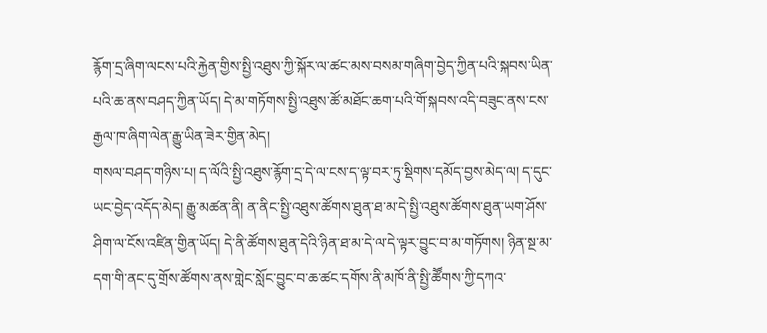རྙོག་དྲ་ཞིག་ལངས་པའི་རྐྱེན་གྱིས་སྤྱི་འཐུས་ཀྱི་སྐོར་ལ་ཚང་མས་བསམ་གཞིག་བྱེད་ཀྱིན་པའི་སྐབས་ཡིན་པའི་ཆ་ནས་བཤད་ཀྱིན་ཡོད། དེ་མ་གཏོགས་སྤྱི་འཐུས་ཚོ་མཐོང་ཆག་པའི་གོ་སྐབས་འདི་བཟུང་ནས་ངས་རྒྱལ་ཁ་ཞིག་ལེན་རྒྱུ་ཡིན་ཟེར་གྱིན་མེད།
གསལ་བཤད་གཉིས་པ། ད་ལོའི་སྤྱི་འཐུས་རྙོག་དྲ་དེ་ལ་ངས་ད་ལྟ་བར་ཏུ་སྡིགས་དམོད་བྱས་མེད་ལ། ད་དུང་ཡང་བྱེད་འདོད་མེད། རྒྱུ་མཚན་ནི། ན་ནིང་སྤྱི་འཐུས་ཚོགས་ཐུན་ཐ་མ་དེ་སྤྱི་འཐུས་ཚོགས་ཐུན་ཡག་ཤོས་ཤིག་ལ་ངོས་འཛིན་གྱིན་ཡོད། དེ་ནི་ཚོགས་ཐུན་དེའི་ཉིན་ཐ་མ་དེ་ལ་དེ་ལྟར་བྱུང་བ་མ་གཏོགས། ཉིན་སྔ་མ་དག་གི་ནང་དུ་གྲོས་ཚོགས་ནས་གླེང་སློང་བྱུང་བ་ཆ་ཚང་དགོས་ནི་མཁོ་ནི་སྤྱི་ཚཽགས་ཀྱི་དཀའ་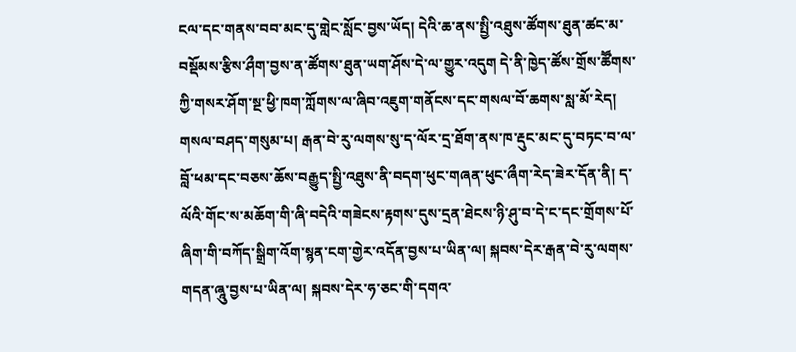ངལ་དང་གནས་བབ་མང་དུ་གླེང་སློང་བྱས་ཡོད། དེའི་ཆ་ནས་སྤྱི་འཐུས་ཚོགས་ཐུན་ཚང་མ་བསྡོམས་རྩིས་ཤྀག་བྱས་ན་ཚོགས་ཐུན་ཡག་ཤོས་དེ་ལ་གྱུར་འདུག དེ་ནི་ཁྱེད་ཚོས་གྲོས་ཚཽགས་ཀྱི་གསར་ཤོག་སྔ་ཕྱི་ཁག་ཀློགས་ལ་ཞིབ་འཇུག་གནོངས་དང་གསལ་བོ་ཆགས་སླ་མོ་རེད།
གསལ་བཤད་གསུམ་པ། རྒན་བེ་རུ་ལགས་སུ་ད་ལོར་དྲ་ཐོག་ནས་ཁ་རྡུང་མང་དུ་བཏང་བ་ལ་བློ་ཕམ་དང་བཅས་ཆོས་བརྒྱུད་སྤྱི་འཐུས་ནི་བདག་ཕུང་གཞན་ཕུང་ཞྀག་རེད་ཟེར་དོན་ནི། ད་ལོའི་གོང་ས་མཆོག་གི་ཞི་བདེའི་གཟེངས་རྟགས་དུས་དྲན་ཐེངས་ཉི་ཤུ་བ་དེ་ང་དང་གྲོགས་པོ་ཞིག་གི་བཀོད་སྒྲིག་འོག་སྙན་ངག་གྱེར་འདོན་བྱས་པ་ཡིན་ལ། སྐབས་དེར་རྒན་བེ་རུ་ལགས་གདན་ཞཱུ་བྱས་པ་ཡིན་ལ། སྐབས་དེར་ཧ་ཅང་གི་དགའ་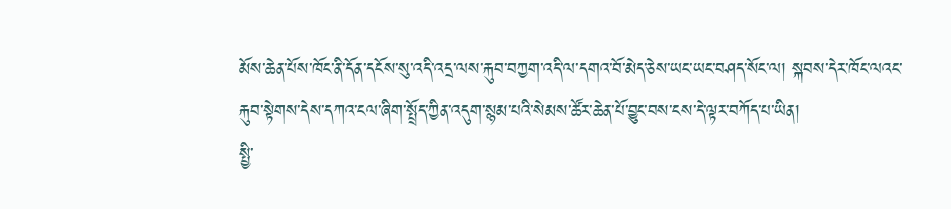མོས་ཆེན་པོས་ཁོང་ནི་དོན་དངོས་སུ་འདི་འདྲ་ལས་རྐུབ་བཀྱག་འདི་ལ་དགའ་བོ་མེད་ཅེས་ཡང་ཡང་བཤད་སོང་ལ། སྐབས་དེར་ཁོང་ལའང་རྐུབ་སྟེགས་དེས་དཀའ་ངལ་ཞིག་སྤྲོད་ཀྱིན་འདུག་སྙམ་པའི་སེམས་ཚོར་ཆེན་པོ་བྱུང་བས་ངས་དེ་ལྟར་བཀོད་པ་ཡིན།
སྤྱི་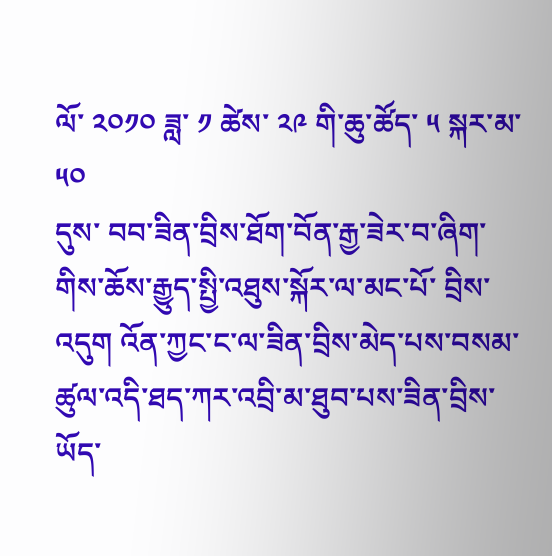ལོ་ ༢༠༡༠ ཟླ་ ༡ ཚེས་ ༢༩ གི་ཆུ་ཚོད་ ༥ སྐར་མ་ ༥༠
དུས་ བབ་ཟིན་བྲིས་ཐོག་བོན་རྒྱ་ཟེར་བ་ཞིག་གིས་ཆོས་རྒྱུད་སྤྱི་འཐུས་སྐོར་ལ་མང་པོ་ བྲིས་འདུག འོན་ཀྱང་ང་ལ་ཟིན་བྲིས་མེད་པས་བསམ་ཚུལ་འདི་ཐད་ཀར་འབྲི་མ་ཐུབ་པས་ཟིན་བྲིས་ ཡོད་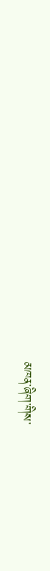མཁན་ཞིག་གིས་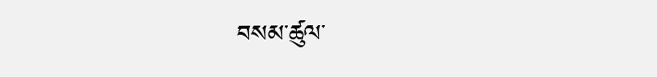བསམ་ཚུལ་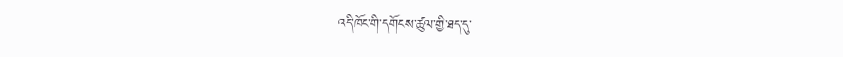འདི་ཁོང་གི་དགོངས་ཚུལ་གྱི་ཐད་དུ་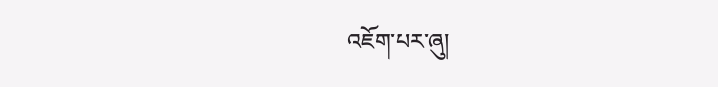འཇོག་པར་ཞུ།